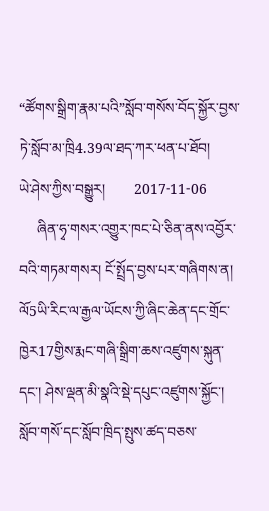“ཚོགས་སྒྲིག་རྣམ་པའི”སློབ་གསོས་བོད་སྐྱོར་བྱས་ཏེ་སློབ་མ་ཁྲི4.39ལ་ཐད་ཀར་ཕན་པ་ཐོབ།
ཡེ་ཤེས་ཀྱིས་བསྒྱུར།        2017-11-06
     ཞིན་ཧྭ་གསར་འགྱུར་ཁང་པེ་ཅིན་ནས་འབྱོར་བའི་གཏམ་གསར། ངོ་སྤྲོད་བྱས་པར་གཞིགས་ན། ལོ5ཡི་རིང་ལ་རྒྱལ་ཡོངས་ཀྱི་ཞིང་ཆེན་དང་གྲོང་ཁྱེར17གྱིས་རྨང་གཞི་སྒྲིག་ཆས་འཛུགས་སྐུན་དང་། ཤེས་ལྡན་མི་སྣའི་སྡེ་དཔུང་འཛུགས་སྐྱོང་། སློབ་གསོ་དང་སློབ་ཁྲིད་སྤུས་ཚད་བཅས་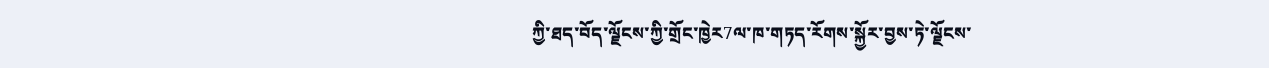ཀྱི་ཐད་བོད་ལྗོངས་ཀྱི་གྲོང་ཁྱེར7ལ་ཁ་གཏད་རོགས་སྐྱོར་བྱས་ཏེ་ལྗོངས་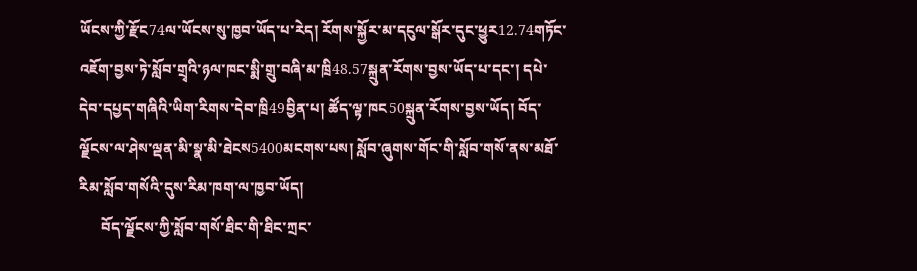ཡོངས་ཀྱི་རྫོང74ལ་ཡོངས་སུ་ཁྱབ་ཡོད་པ་རེད། རོགས་སྐྱོར་མ་དངུལ་སྒོར་དུང་ཕྱུར12.74གཏོང་འཇོག་བྱས་ཏེ་སློབ་གྲྭའི་ཉལ་ཁང་སྨི་གྲུ་བཞི་མ་ཁྲི48.57སྐྲུན་རོགས་བྱས་ཡོད་པ་དང་། དཔེ་དེབ་དཔྱད་གཞིའི་ཡིག་རིགས་དེབ་ཁྲི49བྱིན་པ། ཚོད་ལྟ་ཁང50སྐྲུན་རོགས་བྱས་ཡོད། བོད་ལྗོངས་ལ་ཤེས་ལྡན་མི་སྣ་མི་ཐེངས5400མངགས་པས། སློབ་ཞུགས་གོང་གི་སློབ་གསོ་ནས་མཐོ་རིམ་སློབ་གསོའི་དུས་རིམ་ཁག་ལ་ཁྱབ་ཡོད།
      བོད་ལྗོངས་ཀྱི་སློབ་གསོ་ཐིང་གི་ཐིང་ཀྲང་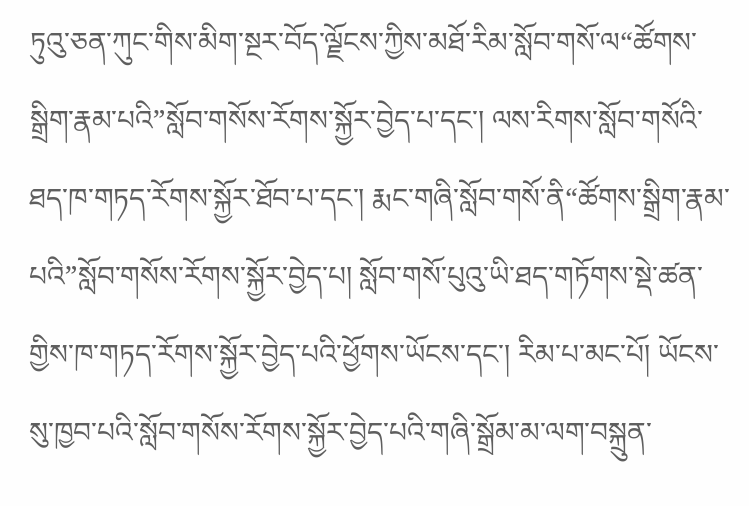ཏུའུ་ཅན་ཀུང་གིས་མིག་སྔར་བོད་ལྗོངས་ཀྱིས་མཐོ་རིམ་སློབ་གསོ་ལ“ཚོགས་སྒྲིག་རྣམ་པའི”སློབ་གསོས་རོགས་སྐྱོར་བྱེད་པ་དང་། ལས་རིགས་སློབ་གསོའི་ཐད་ཁ་གཏད་རོགས་སྐྱོར་ཐོབ་པ་དང་། རྨང་གཞི་སློབ་གསོ་ནི“ཚོགས་སྒྲིག་རྣམ་པའི”སློབ་གསོས་རོགས་སྐྱོར་བྱེད་པ། སློབ་གསོ་པུའུ་ཡི་ཐད་གཏོགས་སྡེ་ཚན་གྱིས་ཁ་གཏད་རོགས་སྐྱོར་བྱེད་པའི་ཕྱོགས་ཡོངས་དང་། རིམ་པ་མང་པོ། ཡོངས་སུ་ཁྱབ་པའི་སློབ་གསོས་རོགས་སྐྱོར་བྱེད་པའི་གཞི་སྒྲོམ་མ་ལག་བསྐྲུན་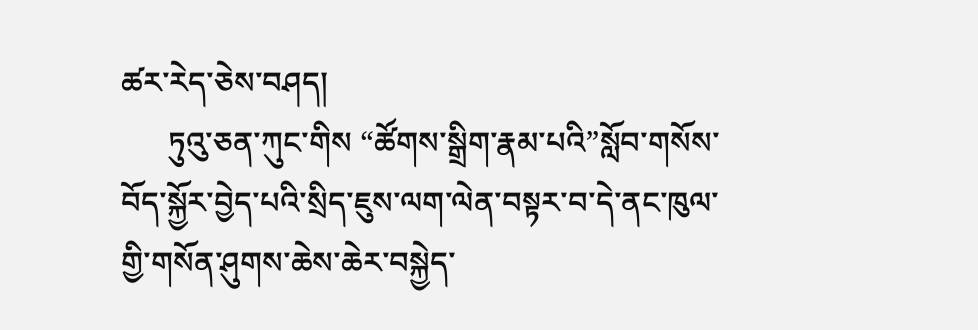ཚར་རེད་ཅེས་བཤད།
      ཏུའུ་ཅན་ཀུང་གིས “ཚོགས་སྒྲིག་རྣམ་པའི”སློབ་གསོས་བོད་སྐྱོར་བྱེད་པའི་སྲིད་ཇུས་ལག་ལེན་བསྟར་བ་དེ་ནང་ཁུལ་གྱི་གསོན་ཤུགས་ཆེས་ཆེར་བསྐྱེད་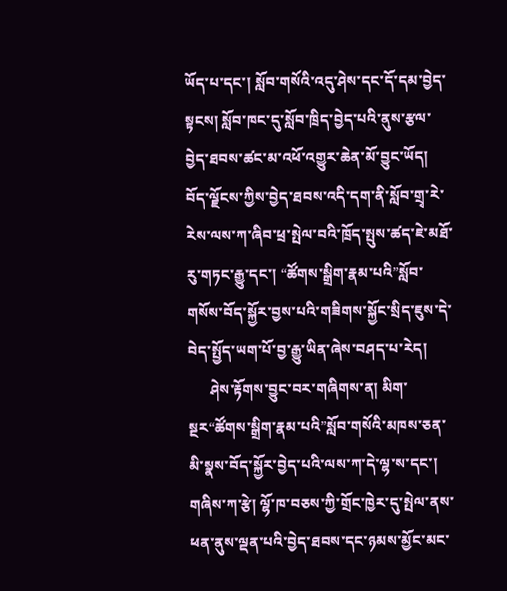ཡོད་པ་དང་། སློབ་གསོའི་འདུ་ཤེས་དང་དོ་དམ་བྱེད་སྟངས། སློབ་ཁང་དུ་སློབ་ཁྲིད་བྱེད་པའི་ནུས་རྩལ་བྱེད་ཐབས་ཚང་མ་འཕོ་འགྱུར་ཆེན་མོ་བྱུང་ཡོད། བོད་ལྗོངས་ཀྱིས་བྱེད་ཐབས་འདི་དག་ནི་སློབ་གྲྭ་རེ་རེས་ལས་ཀ་ཞིབ་ཕྲ་སྤེལ་བའི་ཁྲོད་སྤུས་ཚད་ཇེ་མཐོ་རུ་གཏང་རྒྱུ་དང་། “ཚོགས་སྒྲིག་རྣམ་པའི”སློབ་གསོས་བོད་སྐྱོར་བྱས་པའི་གཟིགས་སྐྱོང་སྲིད་ཇུས་དེ་བེད་སྤྱོད་ཡག་པོ་བྱ་རྒྱུ་ཡིན་ཞེས་བཤད་པ་རེད།
      ཤེས་རྟོགས་བྱུང་བར་གཞིགས་ན། མིག་སྔར“ཚོགས་སྒྲིག་རྣམ་པའི”སློབ་གསོའི་མཁས་ཅན་མི་སྣས་བོད་སྐྱོར་བྱེད་པའི་ལས་ཀ་དེ་ལྷ་ས་དང་། གཞིས་ཀ་རྩེ། ལྷོ་ཁ་བཅས་ཀྱི་གྲོང་ཁྱེར་དུ་སྤེལ་ནས་ཕན་ནུས་ལྡན་པའི་བྱེད་ཐབས་དང་ཉམས་མྱོང་མང་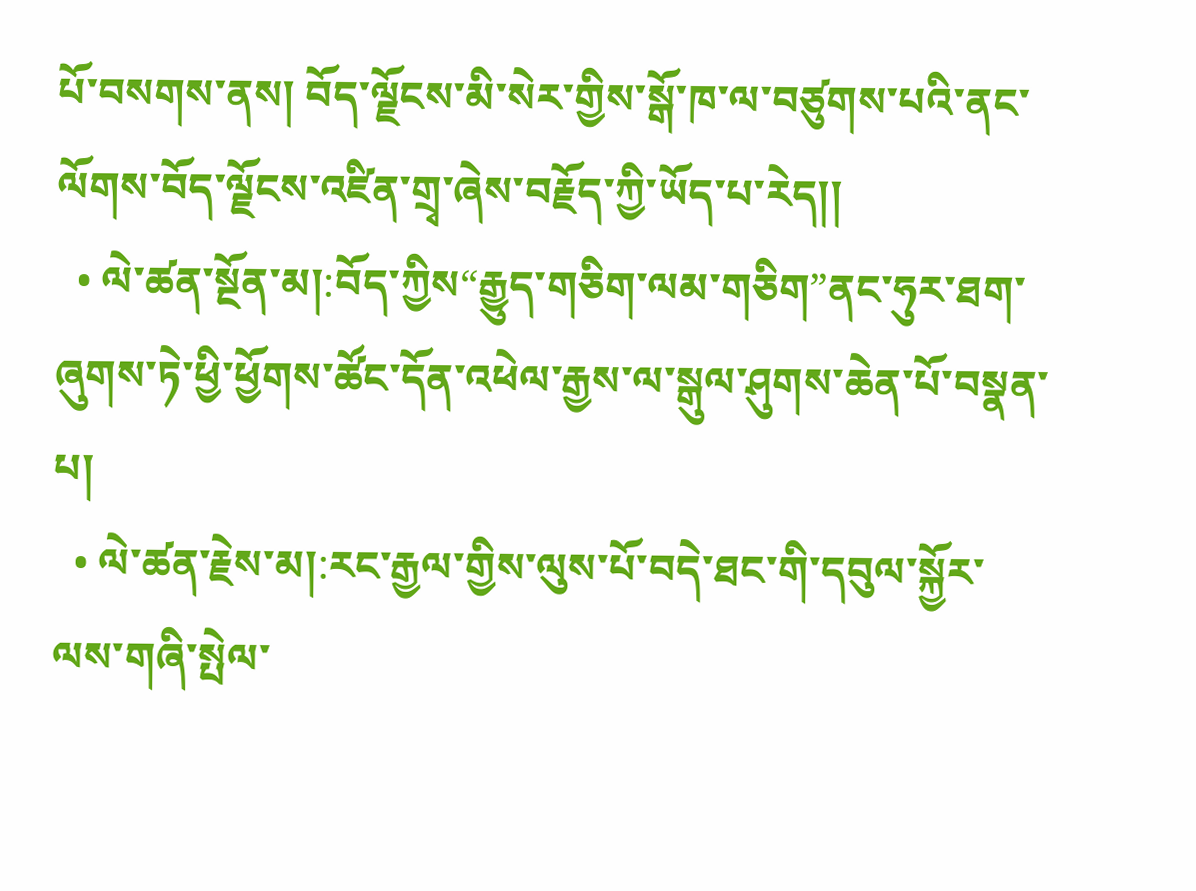པོ་བསགས་ནས། བོད་ལྗོངས་མི་སེར་གྱིས་སྒོ་ཁ་ལ་བཙུགས་པའི་ནང་ལོགས་བོད་ལྗོངས་འཛིན་གྲྭ་ཞེས་བརྗོད་ཀྱི་ཡོད་པ་རེད།།
  • ལེ་ཚན་སྔོན་མ།:བོད་ཀྱིས“རྒྱུད་གཅིག་ལམ་གཅིག”ནང་ཧུར་ཐག་ཞུགས་ཏེ་ཕྱི་ཕྱོགས་ཚོང་དོན་འཕེལ་རྒྱས་ལ་སྒུལ་ཤུགས་ཆེན་པོ་བསྣན་པ།
  • ལེ་ཚན་རྗེས་མ།:རང་རྒྱལ་གྱིས་ལུས་པོ་བདེ་ཐང་གི་དབུལ་སྐྱོར་ལས་གཞི་སྤེལ་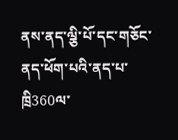ནས་ནད་ལྕི་པོ་དང་གཅོང་ནད་ཕོག་པའི་ནད་པ་ཁྲི360ལ་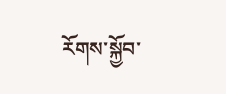རོགས་སྐྱོབ་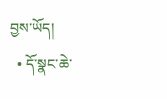བྱས་ཡོད།
  • དོ་སྣང་ཆེ་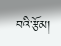བའི་རྩོམ།